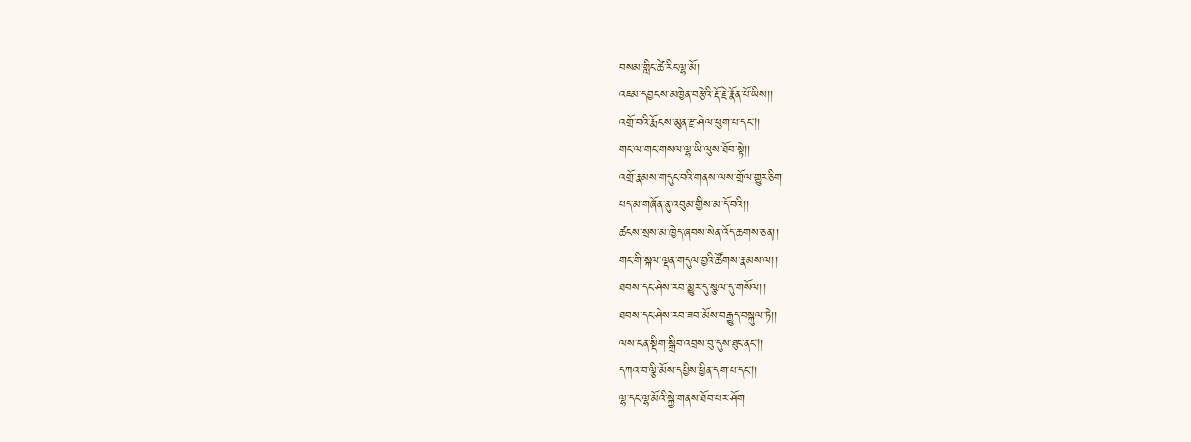བསམ་གླིང་ཚེ་རིང་ལྷ་མོ།
འཇམ་དབྱངས་མཁྱེན་བརྩེའི་རྡོ་རྗེ་རྣོན་པོ་ཡིས།།
འགྲོ་བའི་རྨོངས་མུན་རྫ་ཤེལ་ཕུག་པ་དང།།
གང་ལ་གང་གསལ་ལྷ་ཡི་ལུས་ཐོབ་སྟེ།།
འགྲོ་རྣམས་གདུང་བའི་གནས་ལས་གྲོལ་གྱུར་ཅིག
པད་མ་གཞོན་ནུ་འབུམ་གྱིས་མ་དོ་བའི།།
ཚངས་སྲས་མ་ཁྱེད་ཞབས་སེན་འོད་ཆགས་ཅན།།
གང་གི་སྐལ་ལྡན་གདུལ་བྱའི་ཚོགས་རྣམས་ལ།།
ཐབས་དང་ཤེས་རབ་མྱུར་དུ་སྩལ་དུ་གསོལ།།
ཐབས་དང་ཤེས་རབ་ཟབ་མོས་བརྒྱུད་བསྐུལ་ཏེ།།
ལས་ངན་སྡིག་སྒྲིབ་འབྲས་བུ་དུས་ཐུང་ནང།།
དཀའ་བ་ལྕི་མོས་དཔྱིས་ཕྱིན་དག་པ་དང།།
ལྷ་དང་ལྷ་མོའི་སྐྱེ་གནས་ཐོབ་པར་ཤོག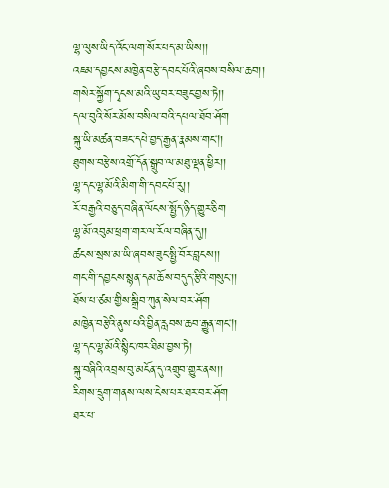ལྷ་ལུས་ཡིད་འོང་ལག་སོར་པད་མ་ཡིས།།
འཇམ་དབྱངས་མཁྱེན་བརྩེ་དབང་པོའི་ཞབས་བསིལ་ཆབ།།
གསེར་སྐྱོག་དྭངས་མའི་ཡུ་བར་བཟུང་བྱས་ཏེ།།
དལ་བུའི་སོར་མོས་བསིལ་བའི་དཔལ་ཐོབ་ཤོག
སྐུ་ཡི་མཚན་བཟང་དཔེ་བྱད་རྒྱན་རྣམས་གང།།
ཐུགས་བརྩེས་འགྲོ་དོན་སྒྲུབ་ལ་མཐུ་ལྡན་ཕྱིར།།
ལྷ་དང་ལྷ་མོའི་མིག་གི་དབང་པོ་རུ།།
རོ་བརྒྱའི་བཅུད་བཞིན་ལོངས་སྤྱོད་ཉིད་གྱུར་ཅིག
ལྷ་མོ་འབུམ་ཕྲག་གར་ལ་རོལ་བཞིན་དུ།།
ཚངས་སྲས་མ་ཡི་ཞབས་ཟུང་སྤྱི་བོར་བླངས།།
གང་གི་དབྱངས་སྙན་དམ་ཆོས་བདུད་རྩིའི་གསུང་།།
ཐོས་པ་ཙམ་གྱིས་སྒྲིབ་ཀུན་སེལ་བར་ཤོག
མཁྱེན་བརྩེའི་ནུས་པའི་བྱིན་རླབས་ཆབ་རྒྱུན་གང།།
ལྷ་དང་ལྷ་མོའི་སྙིང་ཁར་ཐིམ་བྱས་ཏེ།
སྐུ་བཞིའི་འབྲས་བུ་མངོན་དུ་འགྲུབ་གྱུར་ནས།།
རིགས་དྲུག་གནས་ལས་ངེས་པར་ཐར་བར་ཤོག
ཐར་པ་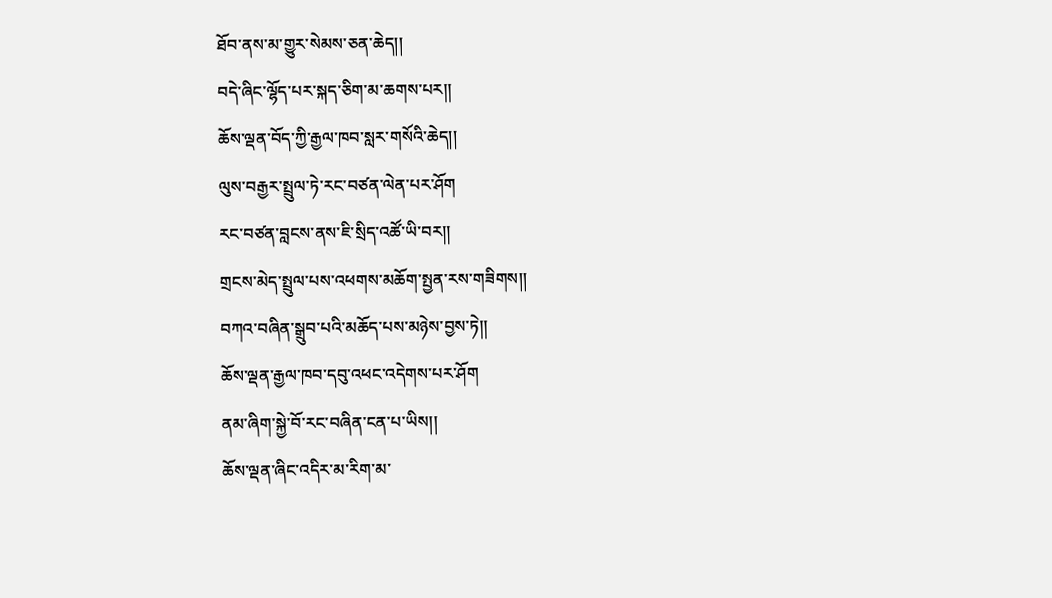ཐོབ་ནས་མ་གྱུར་སེམས་ཅན་ཆེད།།
བདེ་ཞིང་ལྷོད་པར་སྐད་ཅིག་མ་ཆགས་པར།།
ཆོས་ལྡན་བོད་ཀྱི་རྒྱལ་ཁབ་སླར་གསོའི་ཆེད།།
ལུས་བརྒྱར་སྤྲུལ་ཏེ་རང་བཙན་ལེན་པར་ཤོག
རང་བཙན་བླངས་ནས་ཇི་སྲིད་འཚོ་ཡི་བར།།
གྲངས་མེད་སྤྲུལ་པས་འཕགས་མཆོག་སྤྱན་རས་གཟིགས།།
བཀའ་བཞིན་སྒྲུབ་པའི་མཆོད་པས་མཉེས་བྱས་ཏེ།།
ཆོས་ལྡན་རྒྱལ་ཁབ་དབུ་འཕང་འདེགས་པར་ཤོག
ནམ་ཞིག་སྐྱེ་བོ་རང་བཞིན་ངན་པ་ཡིས།།
ཆོས་ལྡན་ཞིང་འདིར་མ་རིག་མ་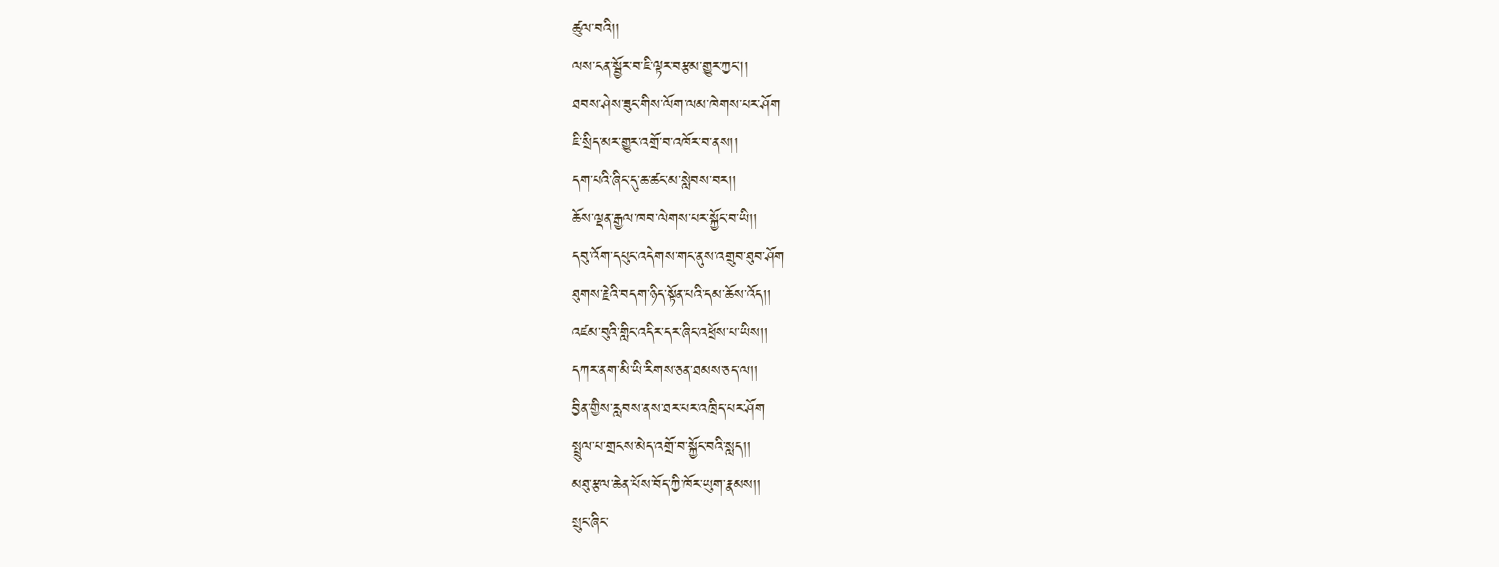ཚུལ་བའི།།
ལས་ངན་སྦྱོར་བ་ཇི་ལྟར་བརྩམ་གྱུར་ཀྱང།།
ཐབས་ཤེས་ཟུང་གིས་ལོག་ལམ་ཁེགས་པར་ཤོག
ཇི་སྲིད་མར་གྱུར་འགྲོ་བ་འཁོར་བ་ནས།།
དག་པའི་ཞིང་དུ་ཆ་ཚང་མ་སླེབས་བར།།
ཆོས་ལྡན་རྒྱལ་ཁབ་ལེགས་པར་སྐྱོང་བ་ཡི།།
དབུ་འོག་དཔུང་འདེགས་གང་ནུས་འགྲུབ་ཐུབ་ཤོག
ཐུགས་རྗེའི་བདག་ཉིད་སྟོན་པའི་དམ་ཆོས་འོད།།
འཛམ་བུའི་གླིང་འདིར་དར་ཞིང་འཕྲོས་པ་ཡིས།།
དཀར་ནག་མི་ཡི་རིགས་ཅན་ཐམས་ཅད་ལ།།
བྱིན་གྱིས་རླབས་ནས་ཐར་པར་འཁྲིད་པར་ཤོག
སྤྲུལ་པ་གྲངས་མེད་འགྲོ་བ་སྐྱོང་བའི་སླད།།
མཐུ་རྩལ་ཆེན་པོས་བོད་ཀྱི་ཁོར་ཡུག་རྣམས།།
སྲུང་ཞིང་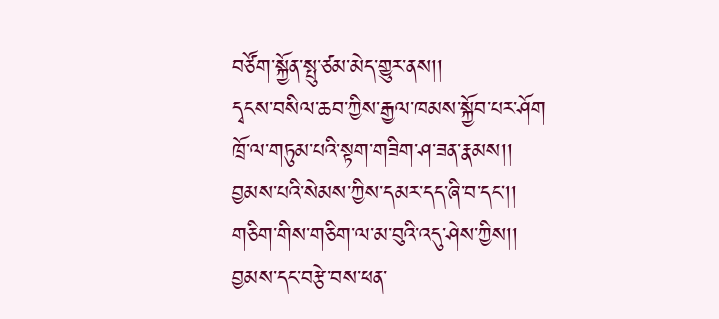བཙོག་སྐྱོན་སྤུ་ཙམ་མེད་གྱུར་ནས།།
དྭངས་བསིལ་ཆབ་ཀྱིས་རྒྱལ་ཁམས་སྐྱོབ་པར་ཤོག
ཁྲོ་ལ་གཏུམ་པའི་སྟག་གཟིག་ཤ་ཟན་རྣམས།།
བྱམས་པའི་སེམས་ཀྱིས་དམར་དད་ཞི་བ་དང།།
གཅིག་གིས་གཅིག་ལ་མ་བུའི་འདུ་ཤེས་ཀྱིས།།
བྱམས་དང་བརྩེ་བས་ཕན་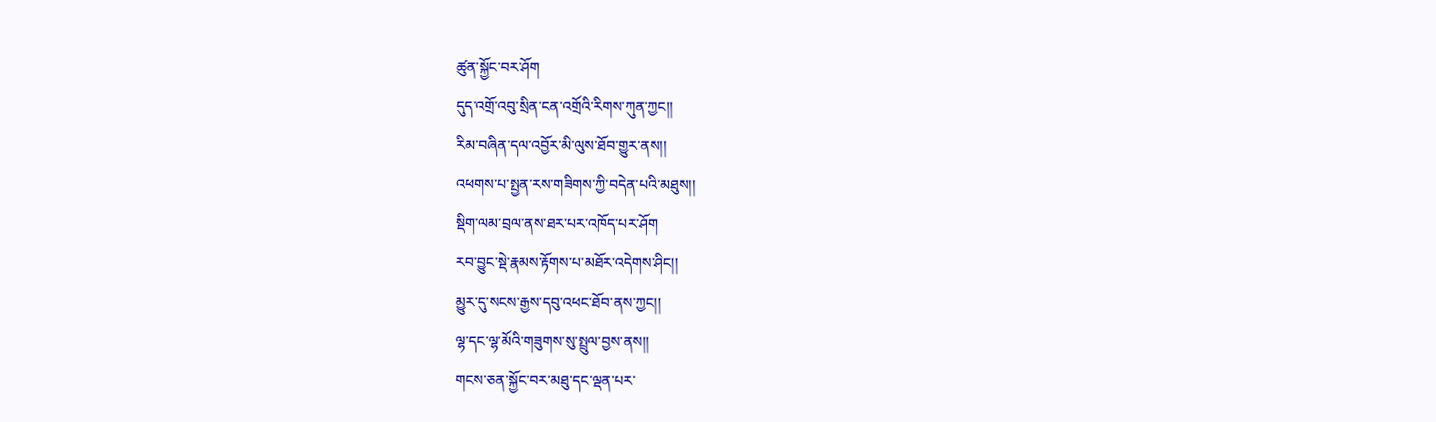ཚུན་སྐྱོང་བར་ཤོག
དུད་འགྲོ་འབུ་སྲིན་ངན་འགྲོའི་རིགས་ཀུན་ཀྱང།།
རིམ་བཞིན་དལ་འབྱོར་མི་ལུས་ཐོབ་གྱུར་ནས།།
འཕགས་པ་སྤྱན་རས་གཟིགས་ཀྱི་བདེན་པའི་མཐུས།།
སྡིག་ལམ་བྲལ་ནས་ཐར་པར་འཁོད་པར་ཤོག
རབ་བྱུང་སྡེ་རྣམས་རྟོགས་པ་མཐོར་འདེགས་ཤིང།།
མྱུར་དུ་སངས་རྒྱས་དབུ་འཕང་ཐོབ་ནས་ཀྱང།།
ལྷ་དང་ལྷ་མོའི་གཟུགས་སུ་སྤྲུལ་བྱས་ནས།།
གངས་ཅན་སྐྱོང་བར་མཐུ་དང་ལྡན་པར་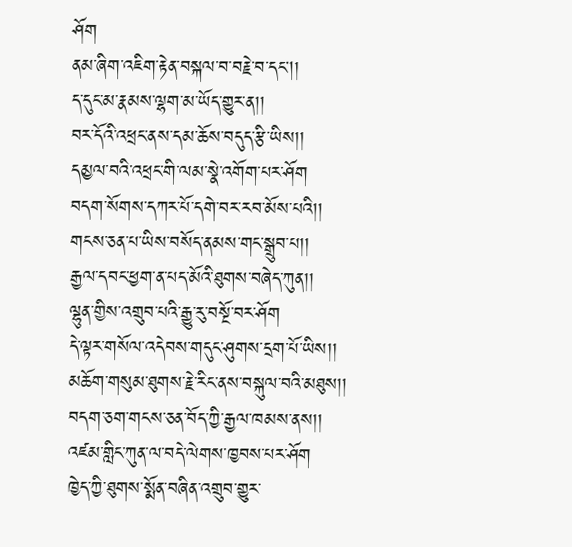ཤོག
ནམ་ཞིག་འཇིག་རྟེན་བསྐལ་བ་བརྗེ་བ་དང།།
ད་དུང་མ་རྣམས་ལྷག་མ་ཡོད་གྱུར་ན།།
བར་དོའི་འཕྲང་ནས་དམ་ཆོས་བདུད་རྩི་ཡིས།།
དམྱལ་བའི་འཕྲང་གི་ལམ་སྣེ་འགོག་པར་ཤོག
བདག་སོགས་དཀར་པོ་དགེ་བར་རབ་མོས་པའི།།
གངས་ཅན་པ་ཡིས་བསོད་ནམས་གང་སྒྲུབ་པ།།
རྒྱལ་དབང་ཕྱག་ན་པད་མོའི་ཐུགས་བཞེད་ཀུན།།
ལྷུན་གྱིས་འགྲུབ་པའི་རྒྱུ་རུ་བསྔོ་བར་ཤོག
དེ་ལྟར་གསོལ་འདེབས་གདུང་ཤུགས་དྲག་པོ་ཡིས།།
མཆོག་གསུམ་ཐུགས་རྗེ་རིང་ནས་བསྐུལ་བའི་མཐུས།།
བདག་ཅག་གངས་ཅན་བོད་ཀྱི་རྒྱལ་ཁམས་ནས།།
འཛམ་གླིང་ཀུན་ལ་བདེ་ལེགས་ཁྱབས་པར་ཤོག
ཁྱེད་ཀྱི་ཐུགས་སྨོན་བཞིན་འགྲུབ་གྱུར་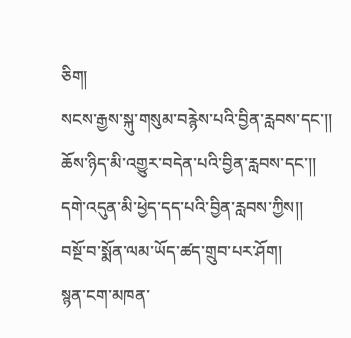ཅིག།
སངས་རྒྱས་སྐུ་གསུམ་བརྙེས་པའི་བྱིན་རླབས་དང་།།
ཆོས་ཉིད་མི་འགྱུར་བདེན་པའི་བྱིན་རླབས་དང་།།
དགེ་འདུན་མི་ཕྱེད་དད་པའི་བྱིན་རླབས་ཀྱིས།།
བསྔོ་བ་སྨོན་ལམ་ཡོད་ཚད་གྲུབ་པར་ཤོག།
སྙན་ངག་མཁན་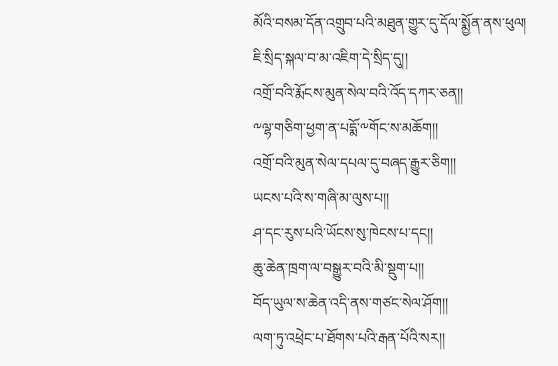མོའི་བསམ་དོན་འགྲུབ་པའི་མཐུན་གྱུར་དུ་དོལ་སྨྱོན་ནས་ཕུལ།
ཇི་སྲིད་སྐལ་བ་མ་འཇིག་དེ་སྲིད་དུ།།
འགྲོ་བའི་རྨོངས་མུན་སེལ་བའི་འོད་དཀར་ཅན།།
༸ལྷ་གཅིག་ཕྱག་ན་པདྨོ་༸གོང་ས་མཆོག།།
འགྲོ་བའི་མུན་སེལ་དཔལ་དུ་བཞད་རྒྱུར་ཅིག།།
ཡངས་པའི་ས་གཞི་མ་ལུས་པ།།
ཤ་དང་རུས་པའི་ཡོངས་སུ་ཁེངས་པ་དང།།
ཆུ་ཆེན་ཁྲག་ལ་བསྒྱུར་བའི་མི་སྡུག་པ།།
བོད་ཡུལ་ས་ཆེན་འདི་ནས་གཙང་སེལ་ཤོག།།
ལག་ཏུ་འཕྲེང་པ་ཐོགས་པའི་རྒན་པོའི་སར།།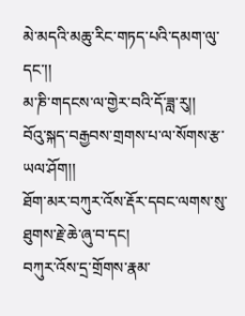མེ་མདའི་མཆུ་རིང་གཏད་པའི་དམག་ལུ་དང་།།
མ་ཎི་གདངས་ལ་གྱེར་བའི་དོ་ཟླ་རུ།།
བོའུ་སྐད་བརྒྱབས་གྲགས་པ་ལ་སོགས་རྩ་ཡལ་ཤོག།།
ཐོག་མར་བཀུར་འོས་རྡོར་དབང་ལགས་སུ་ཐུགས་རྗེ་ཆེ་ཞུ་བ་དང།
བཀུར་འོས་དྲ་གྲོགས་རྣམ་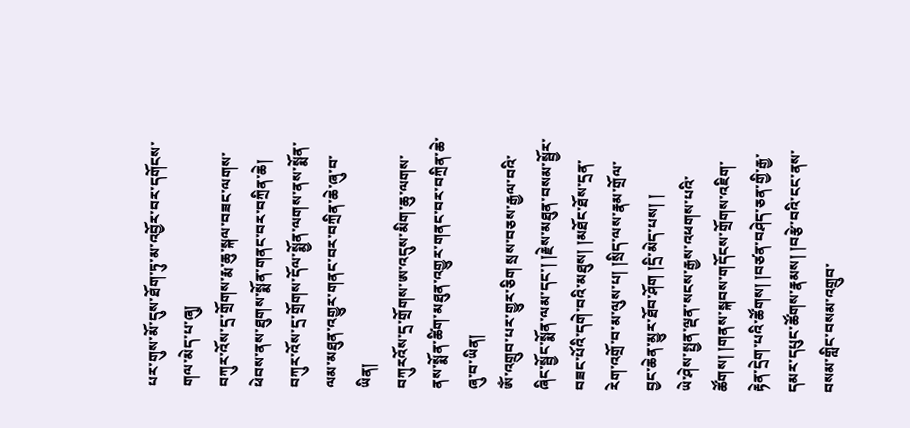པར་གུས་མོ་དུས་ཐོག་ཏུ་མ་འབྱོར་བར་དགོངས་གལ་མེད་པ་ཞུ།
བཀུར་འོས་དྲ་གྲོགས་རྨ་ཆུ་སྐལ་བཟང་ལགས་ཕེབས་ནས་ཐུགས་སྨོན་གནང་བར་བཀྲིན་ཆེ།
བཀུར་འོས་དྲ་གྲོགས་དོལ་སྨྱོན་ལགས་ནས་སྨོན་ལམ་མཐུན་འགྱུར་གནང་བར་བཀྲིན་ཆེ་ཞུ་བ་ཡིན།
བཀུརའོས་དྲ་གྲོགས་ཨ་འདུས་མིག་ཆུ་ལགས་ནས་སྨོན་ཚིག་མཐུན་འགྱུར་གནང་བར་བཀྲིན་ཆེ་ཞུ་བ་ཡིན།
ཨོཾ་འགྲུབ་པར་གྱུར་ཅིག སྲས་བཅས་རྒྱལ་བའི་ཞིང་སྦྱོང་སྨོན་ལམ་དང་། །རྗེས་མཐུན་བསམ་སྦྱོར་བཟང་པོའི་དགེ་བའི་མཐུས། །མཐོང་ཐོས་དྲན་རེག་འགྲོ་བ་མ་ལུས་པ། །སྲིད་ལས་རྣམ་གྲོལ་བྱང་ཆེན་མྱུར་ཐོབ་ཤོག །དྲི་མེད་པས། །
ཡེ་ཤེས་སྤྱན་ལྡན་སངས་རྒྱས་འཕགས་པའི་ཚོགས། །གནས་སྐབས་གདོངས་གྲོགས་འཇིག་རྟེན་དྲེག་པའི་ཚོགས། །བཙན་བཤེད་ཅན་གྱི་རྒྱ་དམར་དཔུང་ཚོགས་རྣམས། །བརྩེ་བའི་ངང་ནས་བསམ་གླིང་བསམ་འགྲུབ་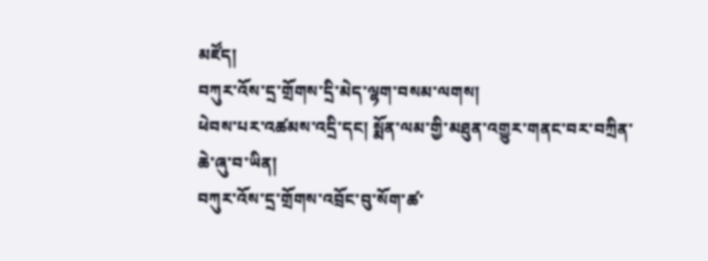མཛོད།
བཀུར་འོས་དྲ་གྲོགས་དྲི་མེད་ལྷག་བསམ་ལགས།
ཕེབས་པར་འཚམས་འདྲི་དང། སྨོན་ལམ་གྱི་མཐུན་འགྱུར་གནང་བར་བཀྲིན་ཆེ་ཞུ་བ་ཡིན།
བཀུར་འོས་དྲ་གྲོགས་འབྲོང་བུ་སོག་ཚ་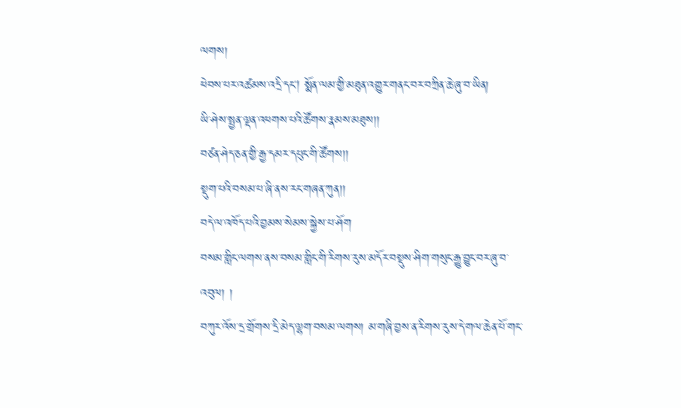ལགས།
ཕེབས་པར་འཚམས་འདྲི་དང། སྨོན་ལམ་གྱི་མཐུན་འགྱུར་གནང་བར་བཀྲིན་ཆེ་ཞུ་བ་ཡིན།
ཡི་ཤེས་སྤྱན་ལྡན་འཕགས་པའི་ཚོགས་རྣམས་མཐུས།།
བཙན་ཤེད་ཅན་གྱི་རྒྱ་དམར་དཔུང་གི་ཚོགས།།
སྡུག་པའི་བསམ་པ་ཞི་ནས་རང་གཞན་ཀུན།།
བདེ་ལ་འཁོད་པའི་བྱམས་སེམས་སྐྱེས་པ་ཤོག
བསམ་གླིང་ལགས་ནས་བསམ་གླིང་གི་རིགས་རུས་མདོར་བསྡུས་ཤིག་གསུང་རྒྱུ་བྱུང་བར་ཞུ་བ་འབུལ། །
བཀུར་འོས་དྲ་གྲོགས་དྲི་མེད་ལྷག་བསམ་ལགས། མ་གཞི་བྱས་ན་རིགས་རུས་དེ་གལ་ཆེན་པོ་གང་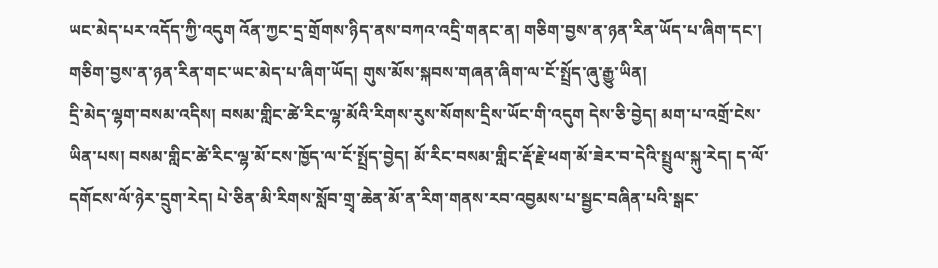ཡང་མེད་པར་འདོད་ཀྱི་འདུག འོན་ཀྱང་དྲ་གྲོགས་ཉིད་ནས་བཀའ་འདྲི་གནང་ན། གཅིག་བྱས་ན་ཉན་རིན་ཡོད་པ་ཞིག་དང་། གཅིག་བྱས་ན་ཉན་རིན་གང་ཡང་མེད་པ་ཞིག་ཡོད། གུས་མོས་སྐབས་གཞན་ཞིག་ལ་ངོ་སྤྲོད་ཞུ་རྒྱུ་ཡིན།
དྲི་མེད་ལྷག་བསམ་འདིས། བསམ་གླིང་ཚེ་རིང་ལྷ་མོའི་རིགས་རུས་སོགས་དྲིས་ཡོང་གི་འདུག དེས་ཅི་བྱེད། མག་པ་འགྲོ་ངེས་ཡིན་པས། བསམ་གླིང་ཚེ་རིང་ལྷ་མོ་ངས་ཁྱོད་ལ་ངོ་སྤྲོད་བྱེད། མོ་རིང་བསམ་གླིང་རྡོ་རྗེ་ཕག་མོ་ཟེར་བ་དེའི་སྤྲུལ་སྐུ་རེད། ད་ལོ་དགོངས་ལོ་ཉེར་དྲུག་རེད། པེ་ཅིན་མི་རིགས་སློབ་གྲྭ་ཆེན་མོ་ན་རིག་གནས་རབ་འབྱམས་པ་སྦྱང་བཞིན་པའི་སྒང་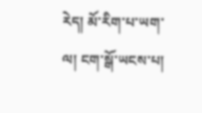རེད། མོ་རིག་པ་ཡག་ལ། ངག་སྒོ་ཡངས་པ།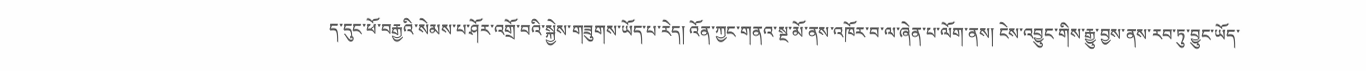ད་དུང་ཕོ་བརྒྱའི་སེམས་པ་ཤོར་འགྲོ་བའི་སྐྱེས་གཟུགས་ཡོད་པ་རེད། འོན་ཀྱང་གནའ་སྔ་མོ་ནས་འཁོར་བ་ལ་ཞེན་པ་ལོག་ནས། ངེས་འབྱུང་གིས་རྒྱུ་བྱས་ནས་རབ་ཏུ་བྱུང་ཡོད་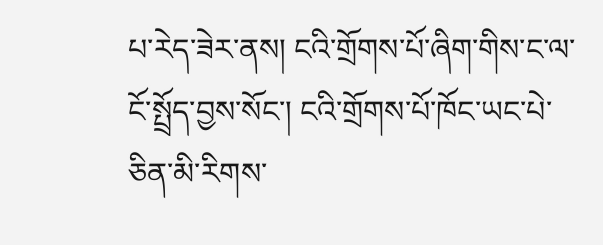པ་རེད་ཟེར་ནས། ངའི་གྲོགས་པོ་ཞིག་གིས་ང་ལ་ངོ་སྤྲོད་བྱས་སོང་། ངའི་གྲོགས་པོ་ཁོང་ཡང་པེ་ཅིན་མི་རིགས་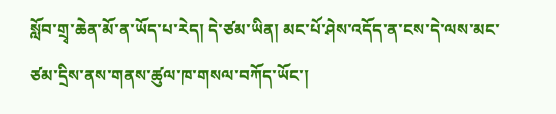སློབ་གྲྭ་ཆེན་མོ་ན་ཡོད་པ་རེད། དེ་ཙམ་ཡིན། མང་པོ་ཤེས་འདོད་ན་ངས་དེ་ལས་མང་ཙམ་དྲིས་ནས་གནས་ཚུལ་ཁ་གསལ་བཀོད་ཡོང་།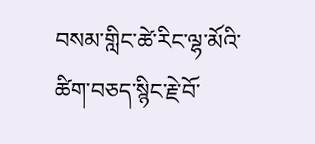བསམ་གླིང་ཚེ་རིང་ལྷ་མོའི་ཚིག་བཅད་སྙིང་རྗེ་བོ་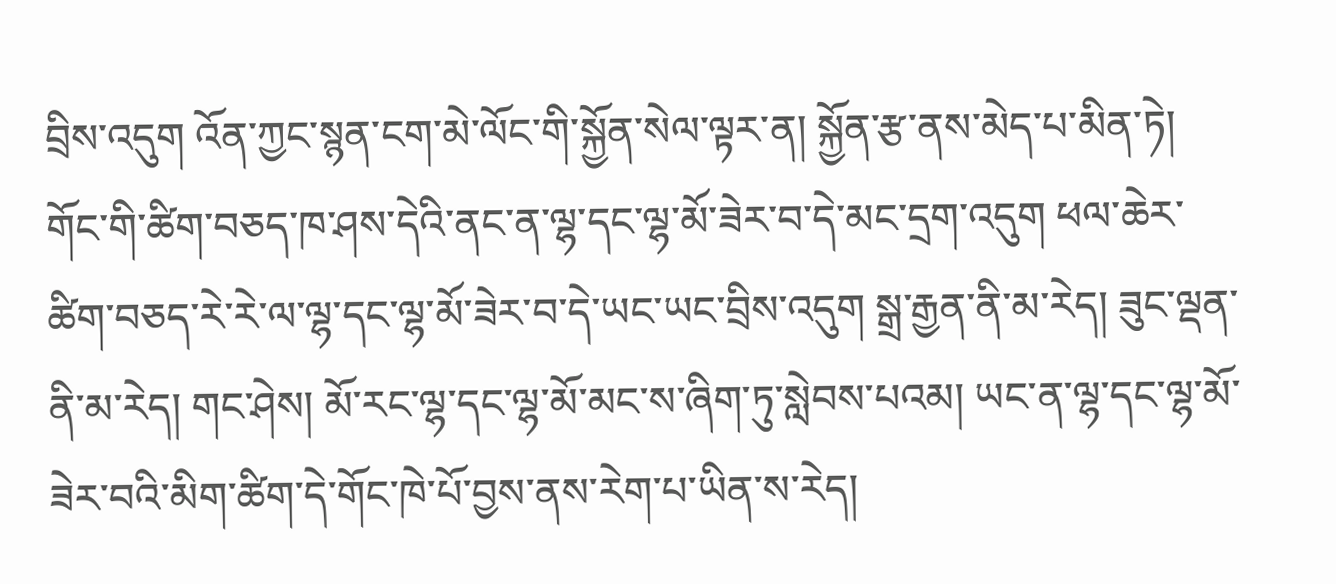བྲིས་འདུག འོན་ཀྱང་སྙན་ངག་མེ་ལོང་གི་སྐྱོན་སེལ་ལྟར་ན། སྐྱོན་རྩ་ནས་མེད་པ་མིན་ཏེ། གོང་གི་ཚིག་བཅད་ཁ་ཤས་དེའི་ནང་ན་ལྷ་དང་ལྷ་མོ་ཟེར་བ་དེ་མང་དྲག་འདུག ཕལ་ཆེར་ཚིག་བཅད་རེ་རེ་ལ་ལྷ་དང་ལྷ་མོ་ཟེར་བ་དེ་ཡང་ཡང་བྲིས་འདུག སྒྲ་རྒྱན་ནི་མ་རེད། ཟུང་ལྡན་ནི་མ་རེད། གང་ཤེས། མོ་རང་ལྷ་དང་ལྷ་མོ་མང་ས་ཞིག་ཏུ་སླེབས་པའམ། ཡང་ན་ལྷ་དང་ལྷ་མོ་ཟེར་བའི་མིག་ཚིག་དེ་གོང་ཁེ་པོ་བྱས་ནས་རེག་པ་ཡིན་ས་རེད།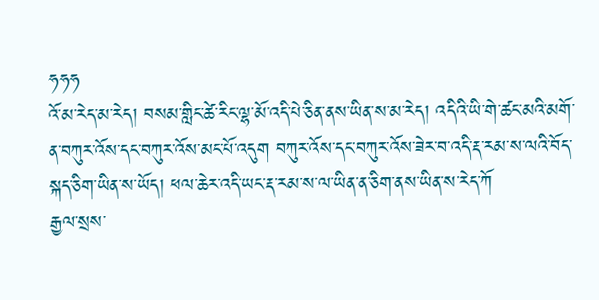ཧཧཧ
འོ་མ་རེད་མ་རེད། བསམ་གླིང་ཚེ་རིང་ལྷ་མོ་འདི་པེ་ཅིན་ནས་ཡིན་ས་མ་རེད། འདིའི་ཡི་གེ་ཚང་མའི་མགོ་ན་བཀུར་འོས་དང་བཀུར་འོས་མང་པོ་འདུག བཀུར་འོས་དང་བཀུར་འོས་ཟེར་བ་འདི་རྡ་རམ་ས་ལའི་བོད་སྐད་ཅིག་ཡིན་ས་ཡོད། ཕལ་ཆེར་འདི་ཡང་རྡ་རམ་ས་ལ་ཡིན་ན་ཅིག་ནས་ཡིན་ས་རེད་ཀོ
རྒྱལ་སྲས་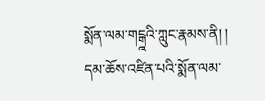སྨོན་ལམ་གངྒྰའི་ཀླུང་རྣམས་ནི། །
དམ་ཆོས་འཛིན་པའི་སྨོན་ལམ་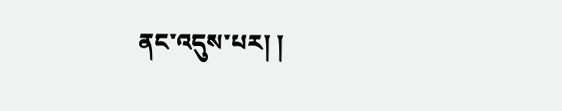ནང་འདུས་པར། །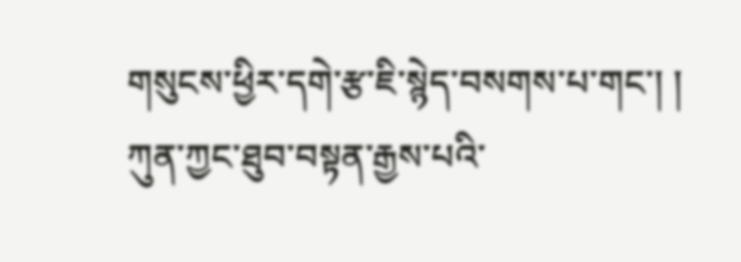གསུངས་ཕྱིར་དགེ་རྩ་ཇི་སྙེད་བསགས་པ་གང་། །
ཀུན་ཀྱང་ཐུབ་བསྟན་རྒྱས་པའི་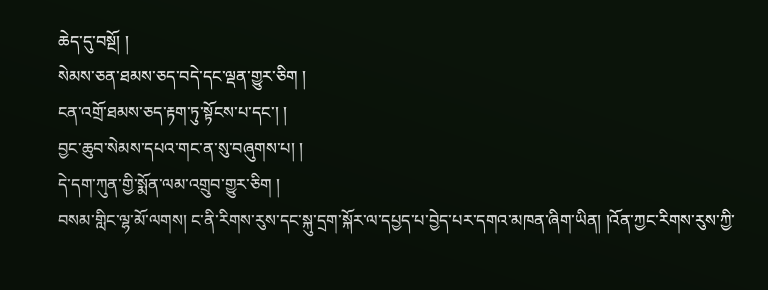ཆེད་དུ་བསྔོ། །
སེམས་ཅན་ཐམས་ཅད་བདེ་དང་ལྡན་གྱུར་ཅིག །
ངན་འགྲོ་ཐམས་ཅད་རྟག་ཏུ་སྟོངས་པ་དང་། །
བྱང་ཆུབ་སེམས་དཔའ་གང་ན་སུ་བཞུགས་པ། །
དེ་དག་ཀུན་གྱི་སྨོན་ལམ་འགྲུབ་གྱུར་ཅིག །
བསམ་གླིང་ལྷ་མོ་ལགས། ང་ནི་རིགས་རུས་དང་སྐུ་དྲག་སྐོར་ལ་དཔྱད་པ་བྱེད་པར་དགའ་མཁན་ཞིག་ཡིན། །འོན་ཀྱང་རིགས་རུས་ཀྱི་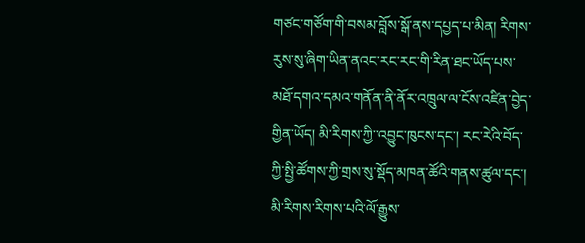གཙང་གཙོག་གི་བསམ་བློས་སྒོ་ནས་དཔྱད་པ་མིན། རིགས་རུས་སུ་ཞིག་ཡིན་ནའང་རང་རང་གི་རིན་ཐང་ཡོད་པས་མཐོ་དགའ་དམའ་གནོན་ནི་ནོར་འཁྲུལ་ལ་ངོས་འཛིན་བྱེད་གྱིན་ཡོད། མི་རིགས་ཀྱི་་འབྱུང་ཁུངས་དང་། རང་རེའི་བོད་ཀྱི་སྤྱི་ཚོགས་ཀྱི་གྲས་སུ་སྡོད་མཁན་ཚོའི་གནས་ཚུལ་དང་། མི་རིགས་རིགས་པའི་ལོ་རྒྱུས་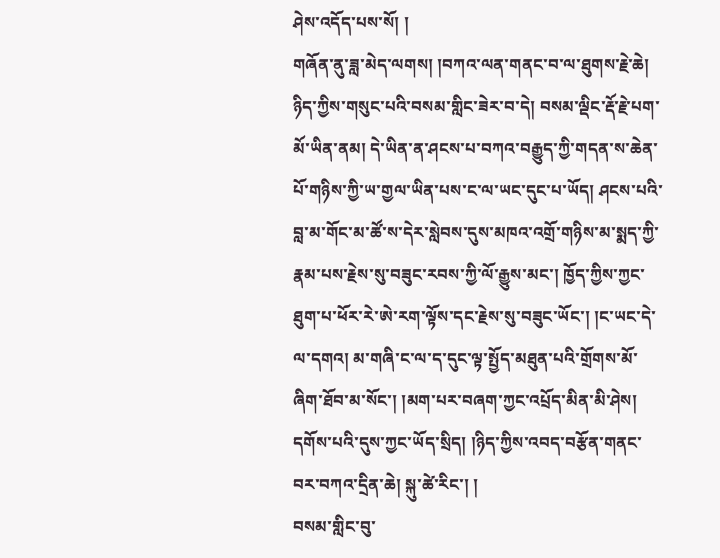ཤེས་འདོད་པས་སོ། །
གཞོན་ནུ་ཟླ་མེད་ལགས། །བཀའ་ལན་གནང་བ་ལ་ཐུགས་རྗེ་ཆེ། ཉིད་ཀྱིས་གསུང་པའི་བསམ་གླིང་ཟེར་བ་དེ། བསམ་ལྡིང་རྡོ་རྗེ་པག་མོ་ཡིན་ནམ། དེ་ཡིན་ན་ཤངས་པ་བཀའ་བརྒྱུད་ཀྱི་གདན་ས་ཆེན་པོ་གཉིས་ཀྱི་ཡ་གྱལ་ཡིན་པས་ང་ལ་ཡང་དུང་པ་ཡོད། ཤངས་པའི་བླ་མ་གོང་མ་ཚོ་ས་དེར་སླེབས་དུས་མཁའ་འགྲོ་གཉིས་མ་སྨད་ཀྱི་རྣམ་པས་རྗེས་སུ་བཟུང་རབས་ཀྱི་ལོ་རྒྱུས་མང་། ཁྱོད་ཀྱིས་ཀྱང་ཐུག་པ་ཕོར་རེ་ཨེ་རག་ལྟོས་དང་རྗེས་སུ་བཟུང་ཡོང་། །ང་ཡང་དེ་ལ་དགའ། མ་གཞི་ང་ལ་ད་དུང་ལྟ་སྤྱོད་མཐུན་པའི་གྲོགས་མོ་ཞིག་ཐོབ་མ་སོང་། །མག་པར་བཞག་ཀྱང་འཔྲོད་མིན་མི་ཤེས། དགོས་པའི་དུས་ཀྱང་ཡོད་སྲིད། །ཉིད་ཀྱིས་འབད་བརྩོན་གནང་བར་བཀའ་དྲིན་ཆེ། སྐུ་ཚེ་རིང་། །
བསམ་གླིང་བུ་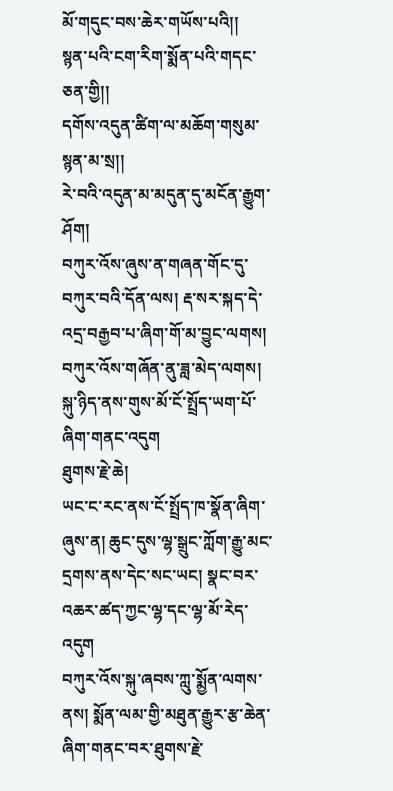མོ་གདུང་བས་ཆེར་གཡོས་པའི།།
སྙན་པའི་ངག་རིག་སྨོན་པའི་གདང་ཅན་གྱི།།
དགོས་འདུན་ཚིག་ལ་མཆོག་གསུམ་སྙན་མ་སྲ།།
རེ་བའི་འདུན་མ་མདུན་དུ་མངོན་རྒྱུག་ཤོག།
བཀུར་འོས་ཞུས་ན་གཞན་གོང་དུ་བཀུར་བའི་དོན་ལས། རྡ་སར་སྐད་དེ་འདྲ་བརྒྱབ་པ་ཞིག་གོ་མ་བྱུང་ལགས།
བཀུར་འོས་གཞོན་ནུ་ཟླ་མེད་ལགས། སྐུ་ཉིད་ནས་གུས་མོ་ངོ་སྤྲོད་ཡག་པོ་ཞིག་གནང་འདུག
ཐུགས་རྗེ་ཆེ།
ཡང་ང་རང་ནས་ངོ་སྤྲོད་ཁ་སྣོན་ཞིག་ཞུས་ན། ཆུང་དུས་ལྷ་སྒྲུང་ཀློག་རྒྱུ་མང་དྲགས་ནས་དེང་སང་ཡང། སྣང་བར་འཆར་ཚད་ཀྱང་ལྷ་དང་ལྷ་མོ་རེད་འདུག
བཀུར་འོས་སྐུ་ཞབས་ཀླུ་སྨྱོན་ལགས་ནས། སྨོན་ལམ་གྱི་མཐུན་རྒྱུར་རྩ་ཆེན་ཞིག་གནང་བར་ཐུགས་རྗེ་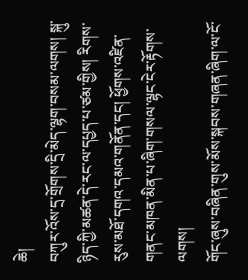ཆེ།
བཀུར་འོས་དྲ་གྲོགས་དྲི་མེད་ལྷག་བསམ་ལགས། སྐུ་ཉིད་ཀྱི་མཚན་དེ་རང་ལ་དཔྱད་པ་ཙམ་གྱིས། རིགས་རུས་མཐོ་དགའ་དམའ་གནོན་དང། ཕྱོགས་འཛིན་གནང་མཁན་མིན་པ་ཞིག་གསལ་ལྷང་ངེར་རྟོགས་ལགས།
གོང་ཞུས་བཞིན་གུས་མོས་སྐབས་གཞན་ཞིག་ལ་ངོ་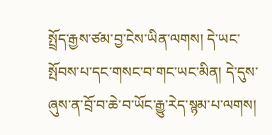སྤྲོད་རྒྱས་ཙམ་བྱ་ངེས་ཡིན་ལགས། དེ་ཡང་སྤོབས་པ་དང་གསང་བ་གང་ཡང་མིན། དེ་དུས་ཞུས་ན་བྲོ་བ་ཆེ་བ་ཡོང་རྒྱུ་རེད་སྙམ་པ་ལགས།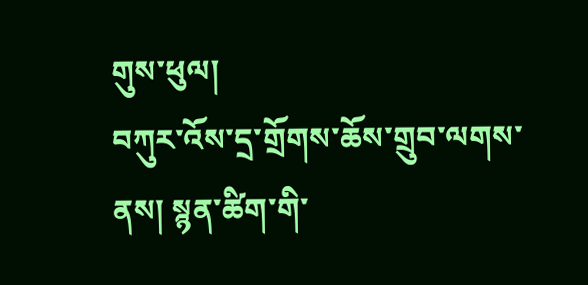གུས་ཕུལ།
བཀུར་འོས་དྲ་གྲོགས་ཆོས་གྲུབ་ལགས་ནས། སྙན་ཚིག་གི་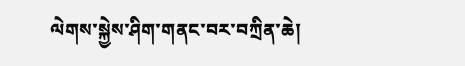ལེགས་སྐྱེས་ཤིག་གནང་བར་བཀྲིན་ཆེ།